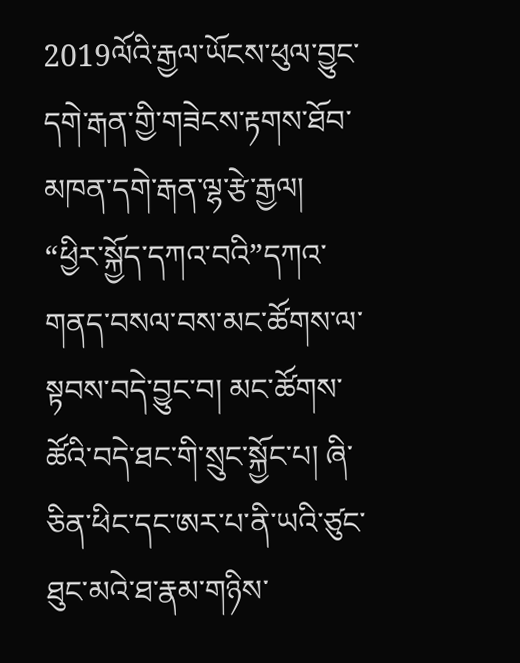2019ལོའི་རྒྱལ་ཡོངས་ཕུལ་བྱུང་དགེ་རྒན་གྱི་གཟེངས་རྟགས་ཐོབ་མཁན་དགེ་རྒན་ལྷ་རྩེ་རྒྱལ། “ཕྱིར་སྐྱོད་དཀའ་བའི”དཀའ་གནད་བསལ་བས་མང་ཚོགས་ལ་སྟབས་བདེ་བྱུང་བ། མང་ཚོགས་ཚོའི་བདེ་ཐང་གི་སྲུང་སྐྱོང་པ། ཞི་ཅིན་ཕིང་དང་ཨར་པ་ནི་ཡའི་ཙུང་ཐུང་མའེ་ཐ་རྣམ་གཉིས་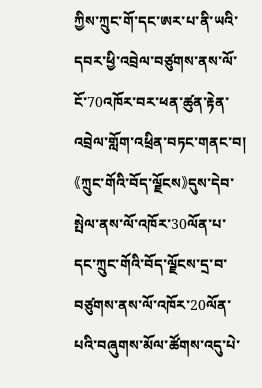ཀྱིས་ཀྲུང་གོ་དང་ཨར་པ་ནི་ཡའི་དབར་ཕྱི་འབྲེལ་བཙུགས་ནས་ལོ་ངོ་70འཁོར་བར་ཕན་ཚུན་རྟེན་འབྲེལ་གློག་འཕྲིན་བཏང་གནང་བ། 《ཀྲུང་གོའི་བོད་ལྗོངས》དུས་དེབ་སྤེལ་ནས་ལོ་འཁོར་30ལོན་པ་དང་ཀྲུང་གོའི་བོད་ལྗོངས་དྲ་བ་བཙུགས་ནས་ལོ་འཁོར་20ལོན་པའི་བཞུགས་མོལ་ཚོགས་འདུ་པེ་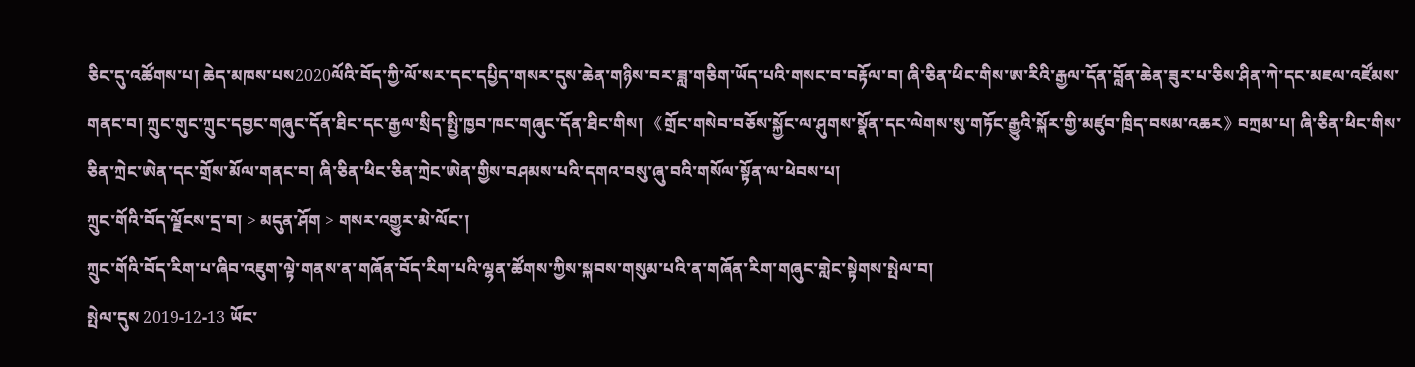ཅིང་དུ་འཚོགས་པ། ཆེད་མཁས་པས2020ལོའི་བོད་ཀྱི་ལོ་སར་དང་དཔྱིད་གསར་དུས་ཆེན་གཉིས་བར་ཟླ་གཅིག་ཡོད་པའི་གསང་བ་བརྟོལ་བ། ཞི་ཅིན་ཕིང་གིས་ཨ་རིའི་རྒྱལ་དོན་བློན་ཆེན་ཟུར་པ་ཅིས་ཤིན་ཀེ་དང་མཇལ་འཛོམས་གནང་བ། ཀྲུང་གུང་ཀྲུང་དབྱང་གཞུང་དོན་ཐིང་དང་རྒྱལ་སྲིད་སྤྱི་ཁྱབ་ཁང་གཞུང་དོན་ཐིང་གིས། 《གྲོང་གསེབ་བཅོས་སྐྱོང་ལ་ཤུགས་སྣོན་དང་ལེགས་སུ་གཏོང་རྒྱུའི་སྐོར་གྱི་མཛུབ་ཁྲིད་བསམ་འཆར》བཀྲམ་པ། ཞི་ཅིན་ཕིང་གིས་ཅིན་ཀྲེང་ཨེན་དང་གྲོས་མོལ་གནང་བ། ཞི་ཅིན་ཕིང་ཅིན་ཀྲེང་ཨེན་གྱིས་བཤམས་པའི་དགའ་བསུ་ཞུ་བའི་གསོལ་སྟོན་ལ་ཕེབས་པ།
ཀྲུང་གོའི་བོད་ལྗོངས་དྲ་བ། > མདུན་ཤོག > གསར་འགྱུར་མེ་ལོང་།
ཀྲུང་གོའི་བོད་རིག་པ་ཞིབ་འཇུག་ལྟེ་གནས་ན་གཞོན་བོད་རིག་པའི་ལྷན་ཚོགས་ཀྱིས་སྐབས་གསུམ་པའི་ན་གཞོན་རིག་གཞུང་གླེང་སྟེགས་སྤེལ་བ།
སྤེལ་དུས 2019-12-13 ཡོང་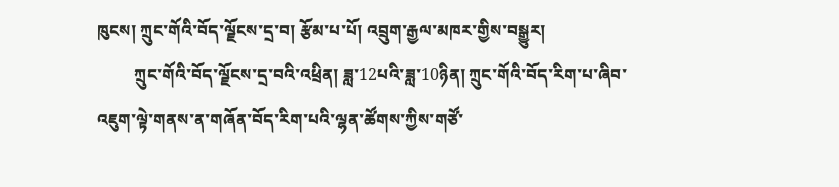ཁུངས། ཀྲུང་གོའི་བོད་ལྗོངས་དྲ་བ། རྩོམ་པ་པོ། འབྲུག་རྒྱལ་མཁར་གྱིས་བསྒྱུར།
         ཀྲུང་གོའི་བོད་ལྗོངས་དྲ་བའི་འཕྲིན། ཟླ་12པའི་ཟླ་10ཉིན། ཀྲུང་གོའི་བོད་རིག་པ་ཞིབ་འཇུག་ལྟེ་གནས་ན་གཞོན་བོད་རིག་པའི་ལྷན་ཚོགས་ཀྱིས་གཙོ་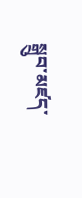སྒྲུབ་མཛད་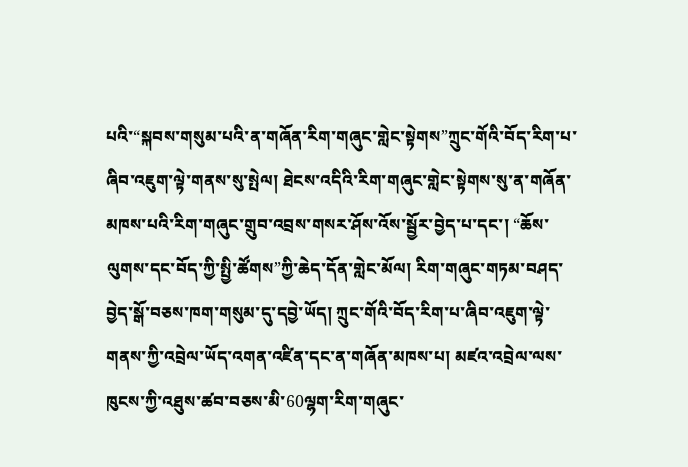པའི་“སྐབས་གསུམ་པའི་ན་གཞོན་རིག་གཞུང་གླེང་སྟེགས”ཀྲུང་གོའི་བོད་རིག་པ་ཞིབ་འཇུག་ལྟེ་གནས་སུ་སྤེལ། ཐེངས་འདིའི་རིག་གཞུང་གླེང་སྟེགས་སུ་ན་གཞོན་མཁས་པའི་རིག་གཞུང་གྲུབ་འབྲས་གསར་ཤོས་འོས་སྦྱོར་བྱེད་པ་དང་། “ཆོས་ལུགས་དང་བོད་ཀྱི་སྤྱི་ཚོགས”ཀྱི་ཆེད་དོན་གླེང་མོལ། རིག་གཞུང་གཏམ་བཤད་བྱེད་སྒོ་བཅས་ཁག་གསུམ་དུ་དབྱེ་ཡོད། ཀྲུང་གོའི་བོད་རིག་པ་ཞིབ་འཇུག་ལྟེ་གནས་ཀྱི་འབྲེལ་ཡོད་འགན་འཛིན་དང་ན་གཞོན་མཁས་པ། མཛའ་འབྲེལ་ལས་ཁུངས་ཀྱི་འཐུས་ཚབ་བཅས་མི་60ལྷག་རིག་གཞུང་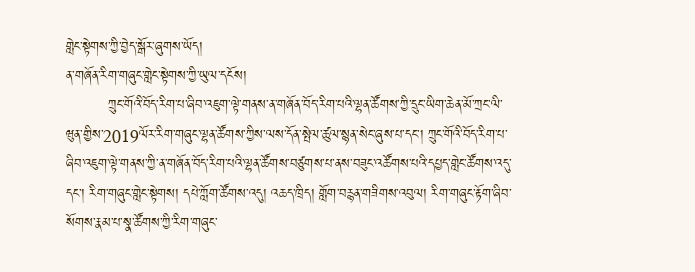གླེང་སྟེགས་ཀྱི་བྱེད་སྒོར་ཞུགས་ཡོད།
ན་གཞོན་རིག་གཞུང་གླེང་སྟེགས་ཀྱི་ཡུལ་དངོས།
         ཀྲུང་གོའི་བོད་རིག་པ་ཞིབ་འཇུག་ལྟེ་གནས་ན་གཞོན་བོད་རིག་པའི་ལྷན་ཚོགས་ཀྱི་དྲུང་ཡིག་ཆེན་མོ་ཀྲང་ལི་ཝུན་གྱིས་2019ལོར་རིག་གཞུང་ལྷན་ཚོགས་ཀྱིས་ལས་དོན་སྤེལ་ཚུལ་སྙན་སེང་ཞུས་པ་དང་། ཀྲུང་གོའི་བོད་རིག་པ་ཞིབ་འཇུག་ལྟེ་གནས་ཀྱི་ན་གཞོན་བོད་རིག་པའི་ལྷན་ཚོགས་བཙུགས་པ་ནས་བཟུང་འཚོགས་པའི་དཔྱད་གླེང་ཚོགས་འདུ་དང་། རིག་གཞུང་གླེང་སྟེགས། དཔེ་ཀློག་ཚོགས་འདུ། འཆད་ཁྲིད། གློག་བརྙན་གཟིགས་འབུལ། རིག་གཞུང་རྟོག་ཞིབ་སོགས་རྣམ་པ་སྣ་ཚོགས་ཀྱི་རིག་གཞུང་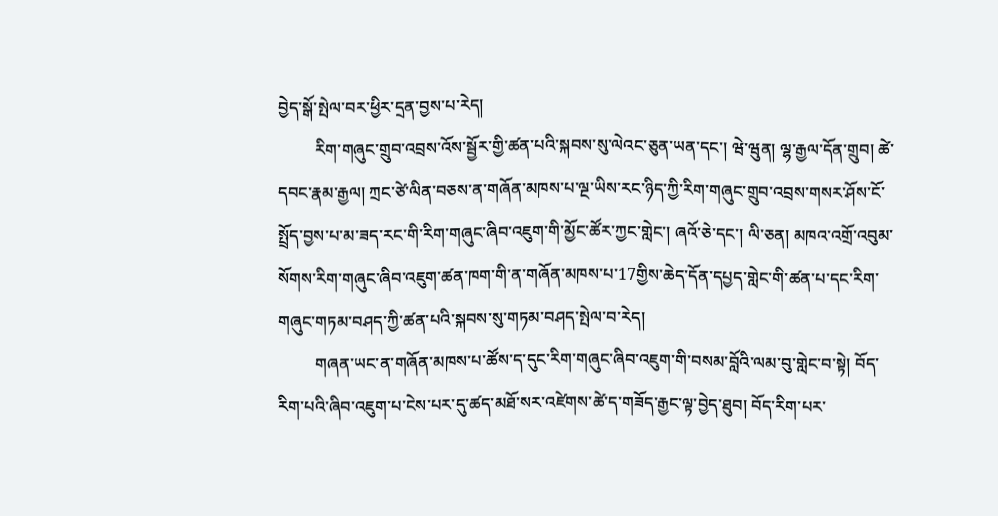བྱེད་སྒོ་སྤེལ་བར་ཕྱིར་དྲན་བྱས་པ་རེད།
         རིག་གཞུང་གྲུབ་འབྲས་འོས་སྦྱོར་གྱི་ཚན་པའི་སྐབས་སུ་ལེའང་ཅུན་ཡན་དང་། ཝེ་ཝུན། ལྷ་རྒྱལ་དོན་གྲུབ། ཚེ་དབང་རྣམ་རྒྱལ། ཀྲང་ཙེ་ལིན་བཅས་ན་གཞོན་མཁས་པ་ལྔ་ཡིས་རང་ཉིད་ཀྱི་རིག་གཞུང་གྲུབ་འབྲས་གསར་ཤོས་ངོ་སྤྲོད་བྱས་པ་མ་ཟད་རང་གི་རིག་གཞུང་ཞིབ་འཇུག་གི་མྱོང་ཚོར་ཀྱང་གླེང་། ཞའོ་ཅེ་དང་། ལི་ཅན། མཁའ་འགྲོ་འབུམ་སོགས་རིག་གཞུང་ཞིབ་འཇུག་ཚན་ཁག་གི་ན་གཞོན་མཁས་པ་17གྱིས་ཆེད་དོན་དཔྱད་གླེང་གི་ཚན་པ་དང་རིག་གཞུང་གཏམ་བཤད་ཀྱི་ཚན་པའི་སྐབས་སུ་གཏམ་བཤད་སྤེལ་བ་རེད།
         གཞན་ཡང་ན་གཞོན་མཁས་པ་ཚོས་ད་དུང་རིག་གཞུང་ཞིབ་འཇུག་གི་བསམ་བློའི་ལམ་བུ་གླེང་བ་སྟེ། བོད་རིག་པའི་ཞིབ་འཇུག་པ་ངེས་པར་དུ་ཚད་མཐོ་སར་འཛེགས་ཚེ་ད་གཟོད་རྒྱང་ལྟ་བྱེད་ཐུབ། བོད་རིག་པར་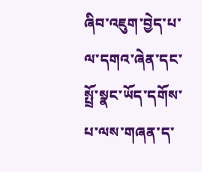ཞིབ་འཇུག་བྱེད་པ་ལ་དགའ་ཞེན་དང་སྤྲོ་སྣང་ཡོད་དགོས་པ་ལས་གཞན་ད་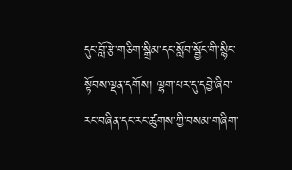དུང་བློ་རྩེ་གཅིག་སྒྲིམ་དང་སློབ་སྦྱོང་གི་སྙིང་སྟོབས་ལྡན་དགོས། ལྷག་པར་དུ་དབྱེ་ཞིབ་རང་བཞིན་དང་རང་ཚུགས་ཀྱི་བསམ་གཞིག་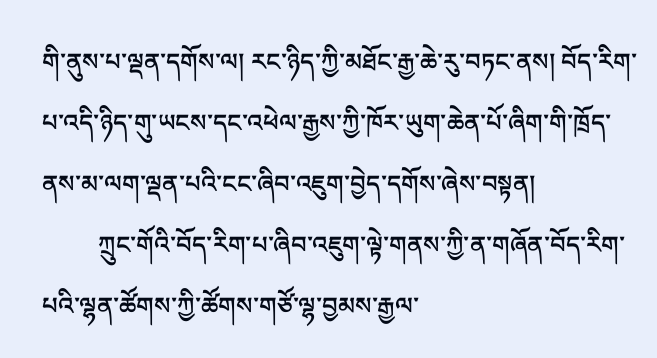གི་ནུས་པ་ལྡན་དགོས་ལ། རང་ཉིད་ཀྱི་མཐོང་རྒྱ་ཆེ་རུ་བཏང་ནས། བོད་རིག་པ་འདི་ཉིད་གུ་ཡངས་དང་འཕེལ་རྒྱས་ཀྱི་ཁོར་ཡུག་ཆེན་པོ་ཞིག་གི་ཁྲོད་ནས་མ་ལག་ལྡན་པའི་ངང་ཞིབ་འཇུག་བྱེད་དགོས་ཞེས་བསྟན།
         ཀྲུང་གོའི་བོད་རིག་པ་ཞིབ་འཇུག་ལྟེ་གནས་ཀྱི་ན་གཞོན་བོད་རིག་པའི་ལྷན་ཚོགས་ཀྱི་ཚོགས་གཙོ་ལྷ་བྱམས་རྒྱལ་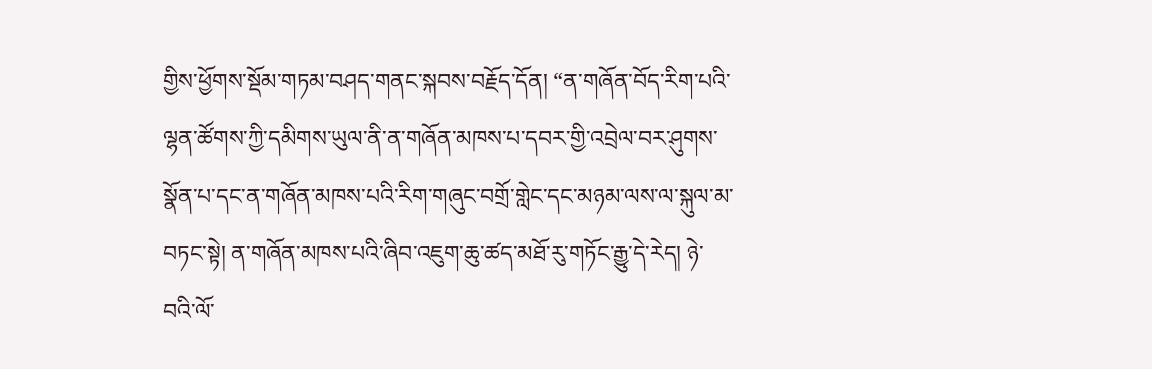གྱིས་ཕྱོགས་སྡོམ་གཏམ་བཤད་གནང་སྐབས་བརྗོད་དོན། “ན་གཞོན་བོད་རིག་པའི་ལྷན་ཚོགས་ཀྱི་དམིགས་ཡུལ་ནི་ན་གཞོན་མཁས་པ་དབར་གྱི་འབྲེལ་བར་ཤུགས་སྣོན་པ་དང་ན་གཞོན་མཁས་པའི་རིག་གཞུང་བགྲོ་གླེང་དང་མཉམ་ལས་ལ་སྐུལ་མ་བཏང་སྟེ། ན་གཞོན་མཁས་པའི་ཞིབ་འཇུག་ཆུ་ཚད་མཐོ་རུ་གཏོང་རྒྱུ་དེ་རེད། ཉེ་བའི་ལོ་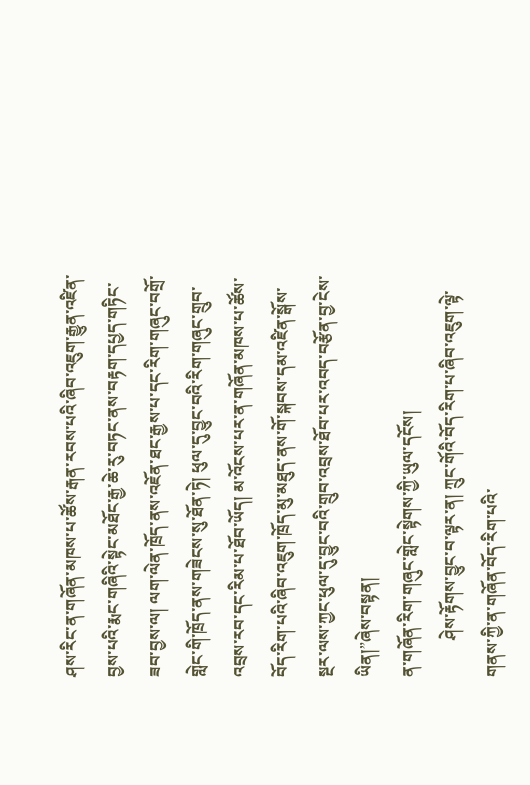ཤས་རིང་ན་གཞོན་མཁས་པ་ཚོས་རྒན་རབས་པའི་ཞིབ་འཇུག་རྒྱུན་འཛིན་བྱས་པའི་རྨང་གཞིའི་སྟེང་མཐོང་རྒྱ་ཆེ་རུ་བཏང་ནས་བརྟག་དཔྱད་གཏིང་ཟབ་བྱས་ལ། ལག་ལེན་ཁྲོད་ནས་འཇོན་ཐང་རྒྱས་པ་དང་རིག་གཞུང་བགྲོ་གླེང་གི་ཁྲོད་ནས་གཟེངས་སུ་ཐོན་ཏེ། ཕུལ་དུ་བྱུང་བའི་རིག་གཞུང་གྲུབ་འབྲས་རབ་དང་རིམ་པ་ཐོབ་ཡོད། མ་འོངས་པར་ན་གཞོན་མཁས་པ་ཚོས་བོད་རིག་པའི་ཞིབ་འཇུག་ཁྲོད་མུ་མཐུད་ནས་གོ་སྐབས་དམ་འཛིན་སྒོས་སྔར་ལས་ཀྱང་ཕུལ་དུ་བྱུང་བའི་གྲུབ་འབྲས་ཐོབ་པར་འབད་བརྩོན་བྱ་ངེས་ཡིན།”ཞེས་བསྟན།
ན་གཞོན་རིག་གཞུང་གླེང་སྟེགས་ཀྱི་ཡུལ་དངོས།
         ཤེས་རྟོགས་བྱུང་བ་ལྟར་ན། ཀྲུང་གོའི་བོད་རིག་པ་ཞིབ་འཇུག་ལྟེ་གནས་ཀྱི་ན་གཞོན་བོད་རིག་པའི་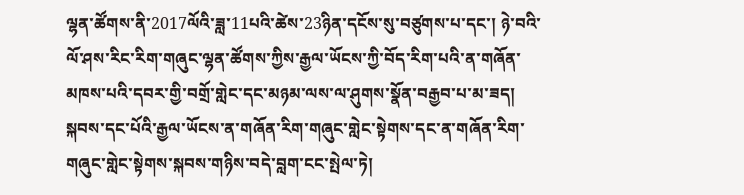ལྷན་ཚོགས་ནི་2017ལོའི་ཟླ་11པའི་ཚེས་23ཉིན་དངོས་སུ་བཙུགས་པ་དང་། ཉེ་བའི་ལོ་ཤས་རིང་རིག་གཞུང་ལྷན་ཚོགས་ཀྱིས་རྒྱལ་ཡོངས་ཀྱི་བོད་རིག་པའི་ན་གཞོན་མཁས་པའི་དབར་གྱི་བགྲོ་གླེང་དང་མཉམ་ལས་ལ་ཤུགས་སྣོན་བརྒྱབ་པ་མ་ཟད། སྐབས་དང་པོའི་རྒྱལ་ཡོངས་ན་གཞོན་རིག་གཞུང་གླེང་སྟེགས་དང་ན་གཞོན་རིག་གཞུང་གླེང་སྟེགས་སྐབས་གཉིས་བདེ་བླག་ངང་སྤེལ་ཏེ།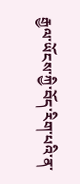རྒྱལ་ཡོངས་ཀྱི་བོད་རིག་པའི་ན་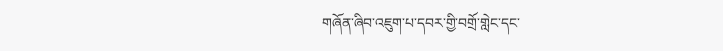གཞོན་ཞིབ་འཇུག་པ་དབར་གྱི་བགྲོ་གླེང་དང་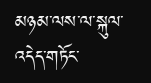མཉམ་ལས་ལ་སྐུལ་འདེད་གཏོང་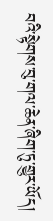བའི་སྟེགས་བུ་གལ་ཆེན་ཞིག་ཏུ་གྱུར་ཡོད།